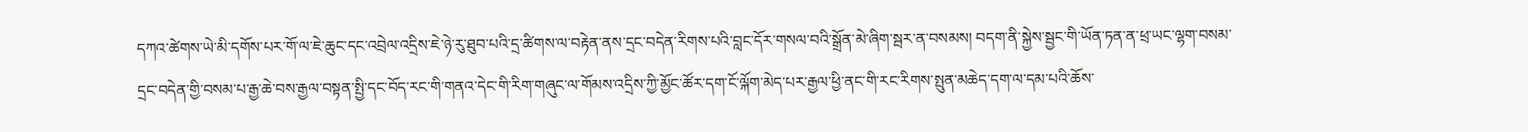དཀའ་ཚེགས་ཡེ་མི་དགོས་པར་གོ་ལ་ཇེ་ཆུང་དང་འབྲེལ་འདྲིས་ཇེ་ཉེ་རུ་ཐུབ་པའི་དྲ་ཚིགས་ལ་བརྟེན་ནས་དྲང་བདེན་རིགས་པའི་བླང་དོར་གསལ་བའི་སྒྲོན་མེ་ཞིག་སྦར་ན་བསམས། བདག་ནི་སྐྱེས་སྦྱང་གི་ཡོན་ཏན་ན་ཕྲ་ཡང་ལྷག་བསམ་དྲང་བདེན་གྱི་བསམ་པ་རྒྱ་ཆེ་བས་རྒྱལ་བསྟན་སྤྱི་དང་བོད་རང་གི་གནའ་དེང་གི་རིག་གཞུང་ལ་གོམས་འདྲིས་ཀྱི་མྱོང་ཚོར་དག་ངོ་ལྐོག་མེད་པར་རྒྱལ་ཕྱི་ནང་གི་རང་རིགས་སྤུན་མཆེད་དག་ལ་དམ་པའི་ཆོས་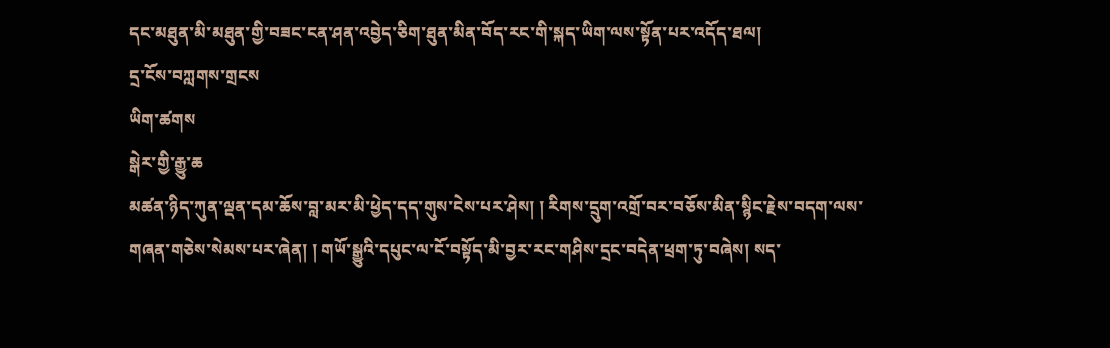དང་མཐུན་མི་མཐུན་གྱི་བཟང་ངན་ཤན་འབྱེད་ཅིག་ཐུན་མིན་བོད་རང་གི་སྐད་ཡིག་ལས་སྟོན་པར་འདོད་ཐལ།
དྲ་ངོས་བཀླགས་གྲངས
ཡིག་ཚགས
སྒེར་གྱི་རྒྱུ་ཆ
མཚན་ཉིད་ཀུན་ལྡན་དམ་ཆོས་བླ་མར་མི་ཕྱེད་དད་གུས་ངེས་པར་ཤེས། ། རིགས་དྲུག་འགྲོ་བར་བཅོས་མིན་སྙིང་རྗེས་བདག་ལས་གཞན་གཅེས་སེམས་པར་ཞེན། ། གཡོ་སྒྱུའི་དཔུང་ལ་ངོ་བསྟོད་མི་བྱར་རང་གཤིས་དྲང་བདེན་ཕྲག་ཏུ་བཞེས། སད་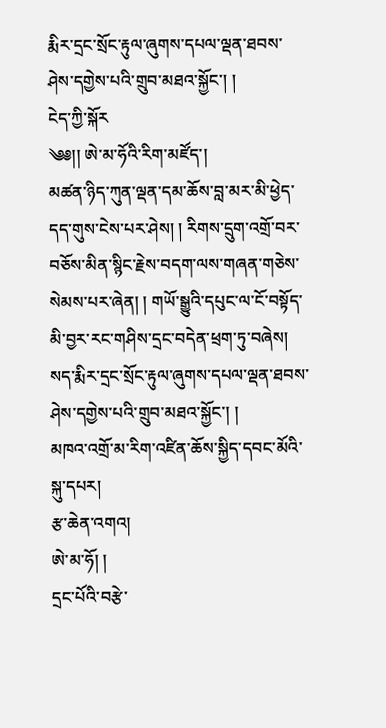རྨིར་དྲང་སྲོང་རྟུལ་ཞུགས་དཔལ་ལྡན་ཐབས་ཤེས་དགྱེས་པའི་གྲུབ་མཐའ་སྐྱོང་། །
ངེད་ཀྱི་སྐོར
༄༅།། ཨེ་མ་ཧོའི་རིག་མཛོད་།
མཚན་ཉིད་ཀུན་ལྡན་དམ་ཆོས་བླ་མར་མི་ཕྱེད་དད་གུས་ངེས་པར་ཤེས། ། རིགས་དྲུག་འགྲོ་བར་བཅོས་མིན་སྙིང་རྗེས་བདག་ལས་གཞན་གཅེས་སེམས་པར་ཞེན། ། གཡོ་སྒྱུའི་དཔུང་ལ་ངོ་བསྟོད་མི་བྱར་རང་གཤིས་དྲང་བདེན་ཕྲག་ཏུ་བཞེས། སད་རྨིར་དྲང་སྲོང་རྟུལ་ཞུགས་དཔལ་ལྡན་ཐབས་ཤེས་དགྱེས་པའི་གྲུབ་མཐའ་སྐྱོང་། །
མཁའ་འགྲོ་མ་རིག་འཛིན་ཆོས་སྐྱིད་དབང་མོའི་སྐུ་དཔར།
རྩ་ཆེན་འགའ།
ཨེ་མ་ཧོ། །
དྲང་པོའི་བརྩེ་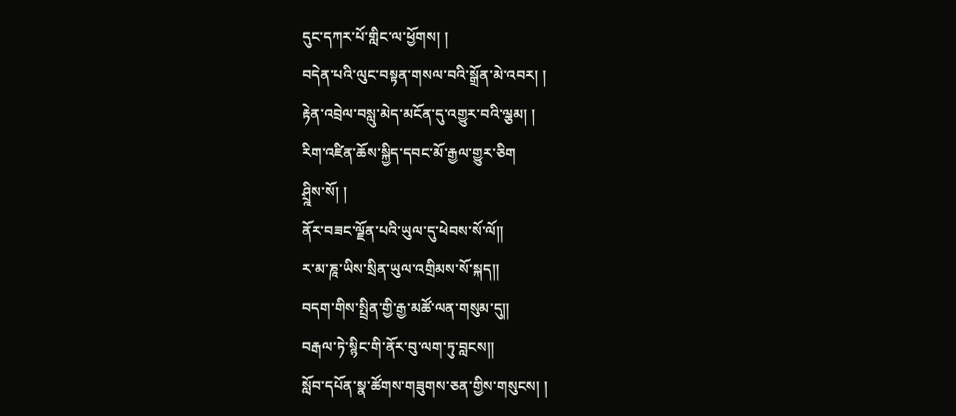དུང་དཀར་པོ་གླིང་ལ་ཕྱོགས། །
བདེན་པའི་ལུང་བསྟན་གསལ་བའི་སྒྲོན་མེ་འབར། །
རྟེན་འབྲེལ་བསླུ་མེད་མངོན་དུ་འགྱུར་བའི་ལྕམ། །
རིག་འཛིན་ཆོས་སྐྱིད་དབང་མོ་རྒྱལ་གྱུར་ཅིག
ཤྲྰིས་སོ། །
ནོར་བཟང་ལྗོན་པའི་ཡུལ་དུ་ཕེབས་སོ་ལོ༎
ར་མ་ཎཱ་ཡིས་སྲིན་ཡུལ་འགྲིམས་སོ་སྐད༎
བདག་གིས་སྤྲིན་གྱི་རྒྱ་མཚོ་ལན་གསུམ་དུ༎
བརྒལ་ཏེ་སྙིང་གི་ནོར་བུ་ལག་ཏུ་བླངས༎
སློབ་དཔོན་སྣ་ཚོགས་གཟུགས་ཅན་གྱིས་གསུངས། །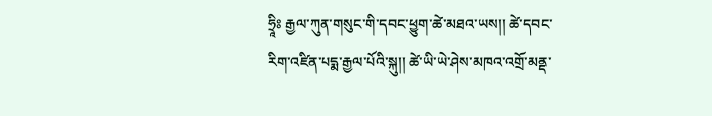ཧྲཱིཿ རྒྱལ་ཀུན་གསུང་གི་དབང་ཕྱུག་ཚེ་མཐའ་ཡས།། ཚེ་དབང་རིག་འཛིན་པདྨ་རྒྱལ་པོའི་སྐུ།། ཚེ་ཡི་ཡེ་ཤེས་མཁའ་འགྲོ་མནྡ་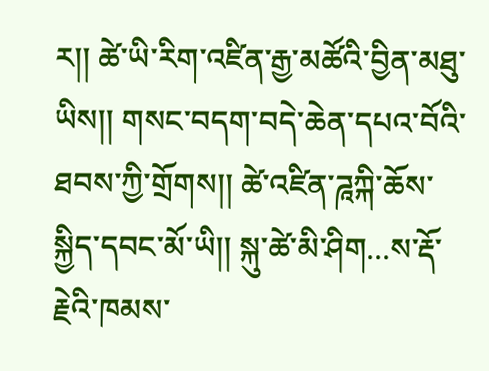ར།། ཚེ་ཡི་རིག་འཛིན་རྒྱ་མཚོའི་བྱིན་མཐུ་ཡིས།། གསང་བདག་བདེ་ཆེན་དཔའ་བོའི་ཐབས་ཀྱི་གྲོགས།། ཚེ་འཛིན་ཌཱཀྐི་ཆོས་སྐྱིད་དབང་མོ་ཡི།། སྐུ་ཚེ་མི་ཤིག...ས་རྡོ་རྗེའི་ཁམས་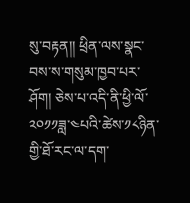སུ་བརྟན།། ཕྲིན་ལས་སྣང་བས་ས་གསུམ་ཁྱབ་པར་ཤོག། ཅེས་པ་འདི་ནི་ཕྱི་ལོ་༢༠༡༡ཟླ་༤པའི་ཚེས་༡༨ཉིན་གྱི་ཐོ་རང་ལ་དག་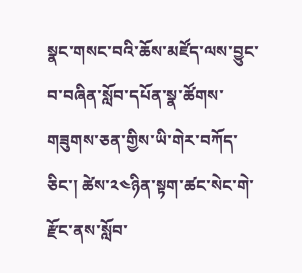སྣང་གསང་བའི་ཆོས་མཛོད་ལས་བྱུང་བ་བཞིན་སློབ་དཔོན་སྣ་ཚོགས་གཟུགས་ཅན་གྱིས་ཡི་གེར་བཀོད་ཅིང་། ཚེས་༢༤ཉིན་སྟག་ཚང་སེང་གེ་རྫོང་ནས་སློབ་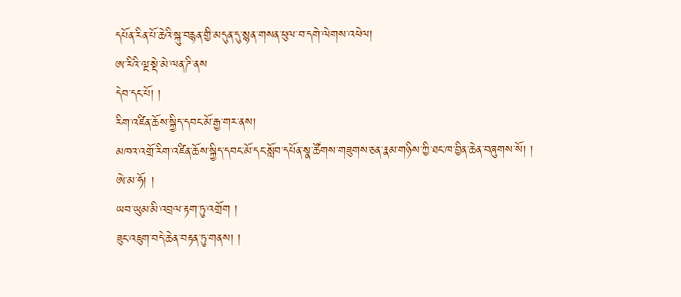དཔོན་རིན་པོ་ཆེའི་སྐུ་བརྙན་གྱི་མདུན་དུ་སྙན་གསན་ཕུལ་བ་དགེ་ལེགས་འཕེལ།
ཨ་རིའི་ལྔ་སྡེ་མེ་ལན་ཌི་ནས
དེབ་དང་པོ། །
རིག་འཛིན་ཆོས་སྐྱིད་དབང་མོ་རྒྱ་གར་ནས།
མཁའ་འགྲོ་རིག་འཛིན་ཆོས་སྐྱིད་དབང་མོ་དང་སློབ་དཔོན་སྣ་ཚོགས་གཟུགས་ཅན་རྣམ་གཉིས་ཀྱི་ཐང་ཁ་བྱིན་ཆེན་བཞུགས་སོ། །
ཨེ་མ་ཧོ། །
ཡབ་ཡུམ་མི་འབྲལ་རྟག་ཏུ་འགྲོག །
ཟུང་འཇུག་བདེ་ཆེན་བརྟན་ཏུ་གནས། །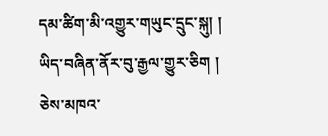དམ་ཚིག་མི་འགྱུར་གཡུང་དྲུང་སྐུ། །
ཡིད་བཞིན་ནོར་བུ་རྒྱལ་གྱུར་ཅིག །
ཅེས་མཁའ་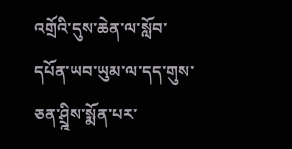འགྲོའི་དུས་ཆེན་ལ་སློབ་དཔོན་ཡབ་ཡུམ་ལ་དད་གུས་ཅན་ཤྲྰིས་སྨོན་པར་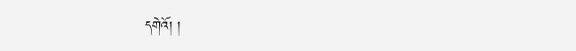དགེའོ། །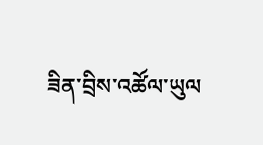ཟིན་བྲིས་འཚོལ་ཡུལ